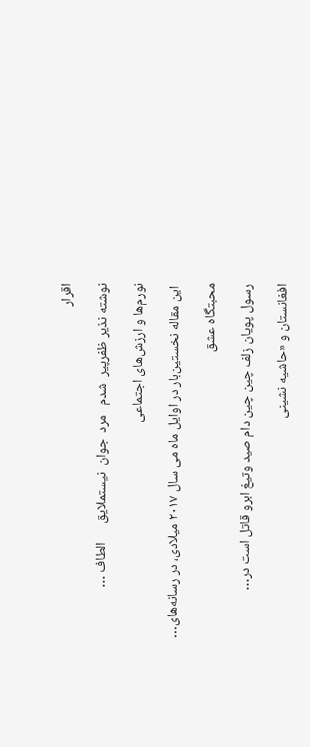اقرار

نوشته نذير ظفرپير  شدم   مرد  جوان  نيستملايق      الطاف …

نورم‌ها و ارزش‌های اجتماعی

 این مقاله نخستین‌بار در اوایل ماه می سال ۲۰۱۷ میلادی، در رسانه‌های…

محبتگاه عشق

رسول پویان زلف چین چین دام صید وتیغ ابرو قاتل است در…

افغانستان و «حاشیه نشینی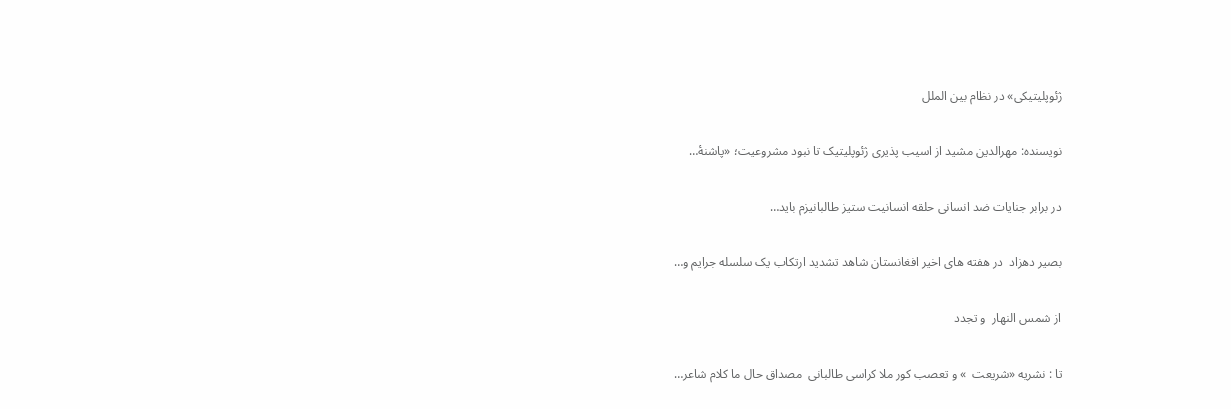ژئوپلیتیکی» در نظام بین الملل

نویسنده: مهرالدین مشید از اسیب پذیری ژئوپلیتیک تا نبود مشروعیت؛ «پاشنۀ…

در برابر جنایات ضد انسانی حلقه انسانیت ستیز طالبانیزم باید…

بصیر دهزاد  در هفته های اخیر افغانستان شاهد تشدید ارتکاب یک سلسله جرایم و…

از شمس النهار  و تجدد

تا : نشريه «شريعت  » و تعصب کور ملا کراسی طالبانی  مصداق حال ما کلام شاعر…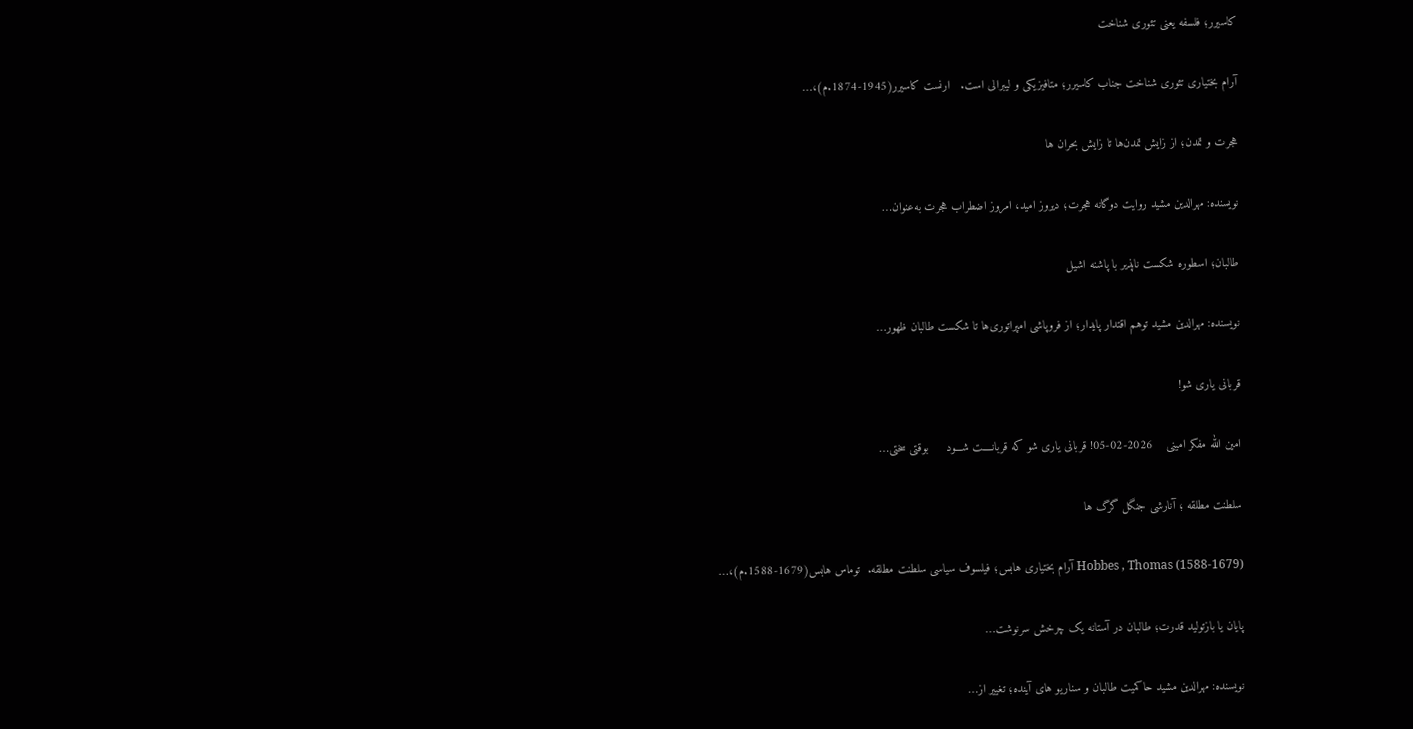کاسیرر؛ فلسفه یعنی تئوری شناخت

آرام بختیاری تئوری شناخت جناب کاسیرر؛ متافیزیکی و لیبرالی است.   ارنست کاسیرر(1945-1874.م)،…

هجرت و تمدن؛ از زایش تمدن‌ها تا زایش بحران‌ ها

نویسنده: مهرالدین مشید روایت دوگانه هجرت؛ دیروز امید، امروز اضطراب هجرت به‌عنوان…

طالبان؛ اسطوره شکست ناپذیر با پاشنه اشیل

نویسنده: مهرالدین مشید توهم اقتدار پایدار؛ از فروپاشی امپراتوری‌ها تا شکست طالبان ظهور…

قربانی یاری شو!

امین الله مفکر امینی    2026-02-05! قربانی یاری شو که قربانــــت شـــود     بوقتی سختی…

سلطنت مطلقه ؛ آنارشی جنگل گرگ ها

Hobbes , Thomas (1588-1679) آرام بختیاری هابس؛ فیلسوف سیاسی سلطنت مطلقه.  توماس هابس(1679-1588.م)،…

پایان یا بازتولید قدرت؛ طالبان در آستانه یک چرخش سرنوشت‌…

نویسنده: مهرالدین مشید حاکمیت طالبان و سناریو های آینده؛ تغییر از…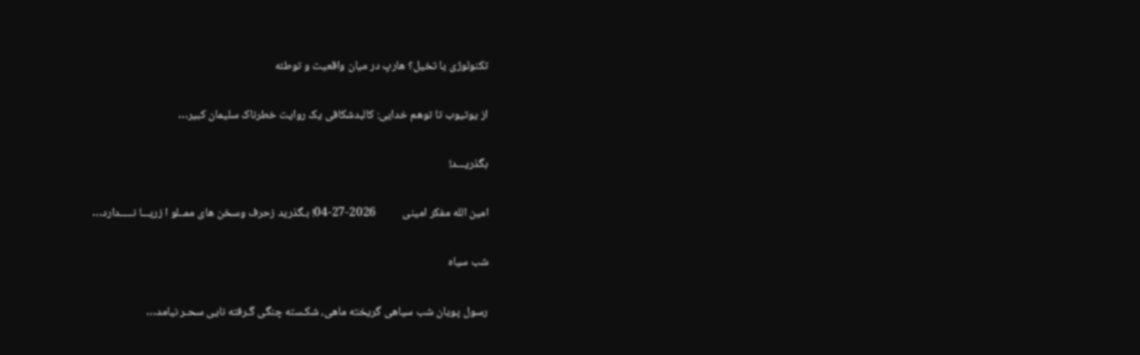تکنولوژی یا تخیل؟ هارپ در میان واقعیت و توطئه

از یوتیوب تا توهم خدایی: کالبدشکافی یک روایت خطرناک سلیمان کبیر…

بگذریـــد!

امین الله مفکر امینی          2026-27-04! بـگذرید زحرف وسخن های ممــلو ا زریـــا نـــــدارد…

شب سیاه

رسول پویان شب سیاهی گریخته ماهی، شکـسته چنگی گـرفته نایی سحـر نیامد…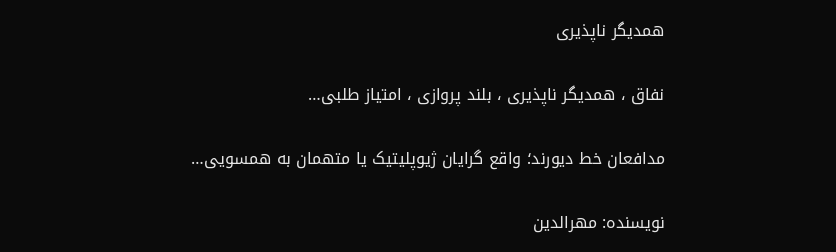همدیگر ناپذیری

نفاق ، همدیگر ناپذیری ، بلند پروازی ، امتیاز طلبی…

مدافعان خط دیورند؛ واقع گرایان ژیوپلیتیک یا متهمان به همسویی…

نویسنده: مهرالدین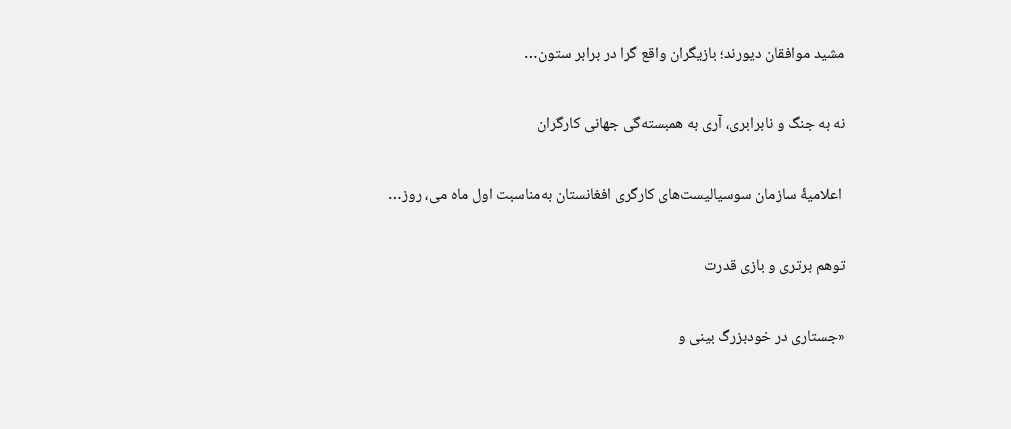مشید موافقان دیورند؛ بازیگران واقع گرا در برابر ستون…

نه به جنگ و نابرابری، آری به همبسته‌گی جهانی کارگران

 اعلامیۀ سازمان سوسیالیست‌های کارگری افغانستان به‌مناسبت اول ماه می، روز…

توهم برتری و بازی قدرت

«جستاری در خودبزرگ‌ بینی و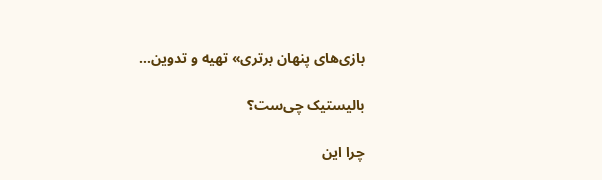بازی‌های پنهان برتری» تهیه و تدوین…

بالیستیک چی‌ست؟

چرا این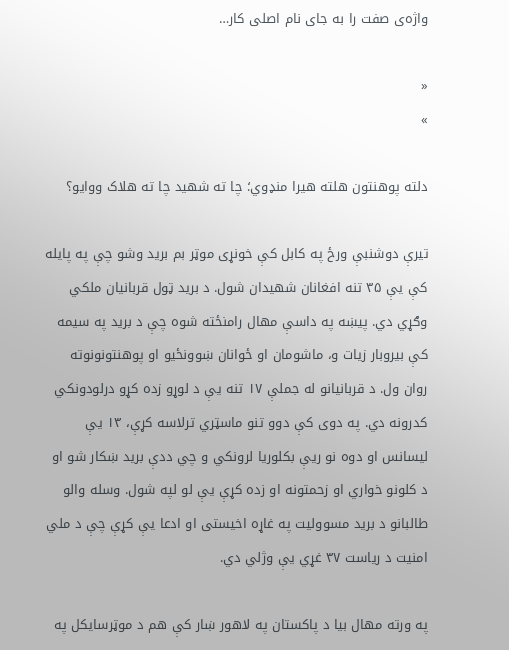واژه‌ی صفت را به جای نام اصلی کار…

«
»

دلته پوهنتون هلته هيرا منډوي؛ چا ته شهيد چا ته هلاک ووايو؟

تيرې دوشنبې ورځ په کابل کې خونړی موټر بم بريد وشو چې په پايله کې يې ۳۵ تنه افغانان شهيدان شول. د بريد ټول قربانيان ملکي وګړي دي. پيښه په داسې مهال رامنځته شوه چې د بريد په سيمه کې بیروبار زیات و، ماشومان او ځوانان ښوونځیو او پوهنتونونوته روان ول. د قربانيانو له جملې ۱۷ تنه يې د لوړو زده کړو درلودونکي کدرونه دي. په دوی کې دوو تنو ماسټري ترلاسه کړې، ۱۳ یې لیسانس او دوه نو ریې بکلوریا لرونکي و چي ددې برید ښکار شو او د کلونو خواري او زحمتونه او زده کړې يې لو لپه شول. وسله والو طالبانو د بريد مسوولیت په غاړه اخیستی او ادعا یې کړې چې د ملي امنیت د ریاست ۳۷ غړي یې وژلي دي.

په ورته مهال بيا د پاکستان په لاهور ښار کې هم د موټرسايکل په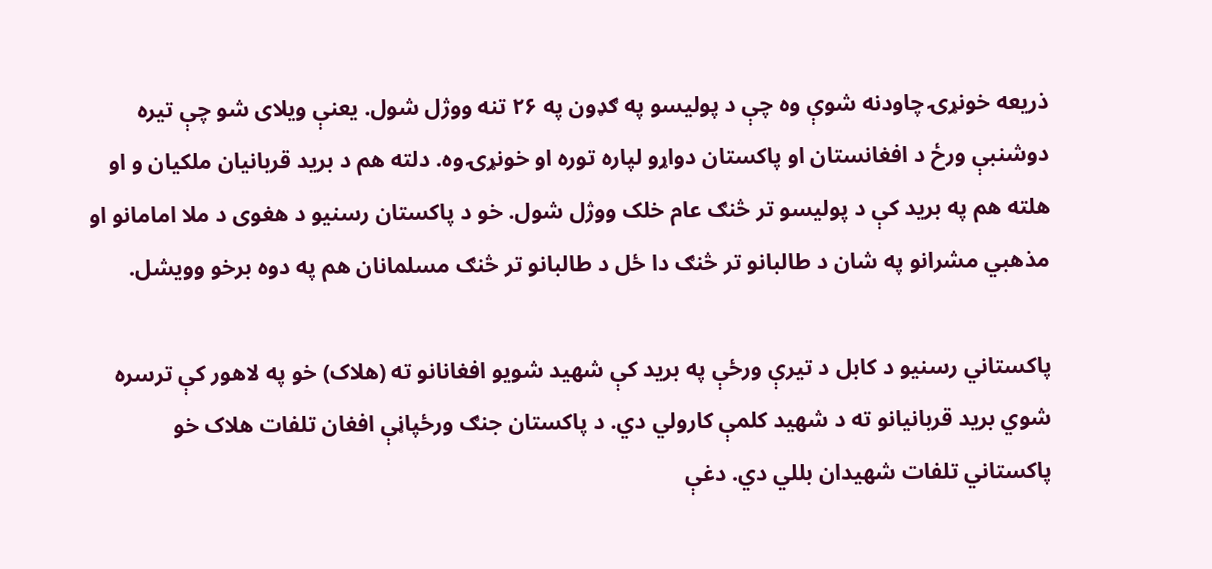ذريعه خونړۍ چاودنه شوې وه چې د پوليسو په ګډون په ۲۶ تنه ووژل شول. يعنې ويلای شو چې تيره دوشنبې ورځ د افغانستان او پاکستان دواړو لپاره توره او خونړۍ وه. دلته هم د بريد قربانيان ملکيان و او هلته هم په برید کې د پوليسو تر څنګ عام خلک ووژل شول. خو د پاکستان رسنيو د هغوی د ملا امامانو او مذهبي مشرانو په شان د طالبانو تر څنګ دا ځل د طالبانو تر څنګ مسلمانان هم په دوه برخو وويشل.

پاکستاني رسنيو د کابل د تيرې ورځې په بريد کې شهيد شويو افغانانو ته (هلاک) خو په لاهور کې ترسره شوي بريد قربانيانو ته د شهيد کلمې کارولي دي. د پاکستان جنګ ورځپاڼې افغان تلفات هلاک خو پاکستاني تلفات شهيدان بللي دي. دغې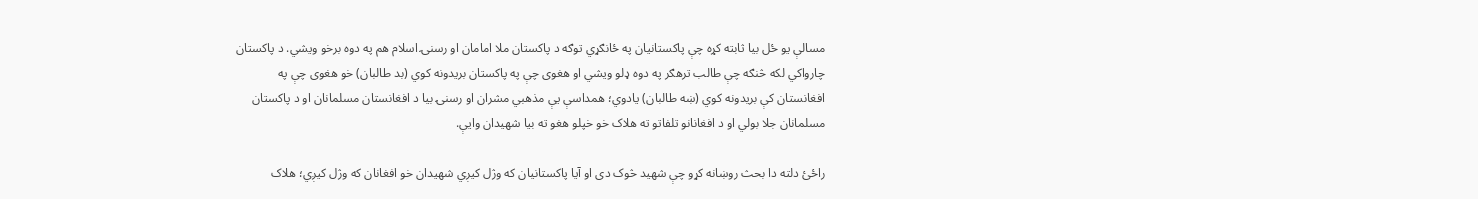مسالې يو ځل بيا ثابته کړه چې پاکستانيان په ځانګړي توګه د پاکستان ملا امامان او رسنۍ اسلام هم په دوه برخو ويشي. د پاکستان چارواکي لکه څنګه چې طالب ترهګر په دوه ډلو ويشي او هغوی چې په پاکستان بريدونه کوي (بد طالبان) خو هغوی چې په افغانستان کې بريدونه کوي (ښه طالبان) يادوي؛ همداسې يې مذهبي مشران او رسنۍ بيا د افغانستان مسلمانان او د پاکستان مسلمانان جلا بولي او د افغانانو تلفاتو ته هلاک خو خپلو هغو ته بيا شهيدان وايې.

راځئ دلته دا بحث روښانه کړو چې شهيد څوک دی او آيا پاکستانيان که وژل کيږي شهيدان خو افغانان که وژل کيږي؛ هلاک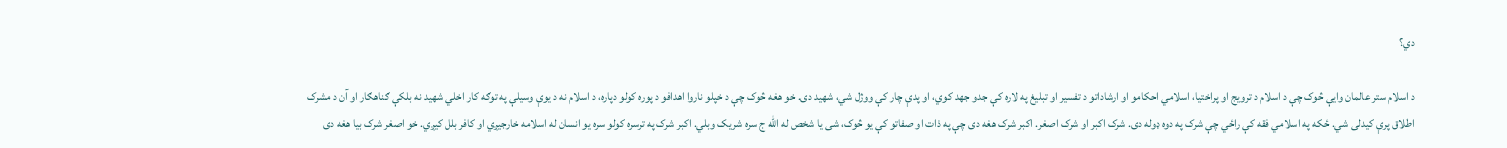دي؟

د اسلام ستر عالمان وايې څوک چې د اسلام د ترویج او پراختیا، اسلامي احکامو او ارشاداتو د تفسیر او تبلیغ په لاره کې جدو جهد کوي، او پدې چار کې ووژل شي، شهید دی. خو هغه څوک چې د خپلو ناروا اهدافو د پوره کولو دپاره، د اسلام نه د یوې وسیلې په توګه کار اخلي شهيد نه بلکې ګناهګار او آن د مشرک اطلاق پرې کيدلی شي. ځکه په اسلامي فقه کې راځي چې شرک په دوه ډوله دی. شرک اکبر او شرک اصغر. اکبر شرک هغه دی چې په ذات او صفاتو کې يو څوک، شی يا شخص له الله ج سره شريک وبلي. اکبر شرک په ترسره کولو سره يو انسان له اسلامه خارجيږي او کافر بلل کيږي. خو اصغر شرک بيا هغه دی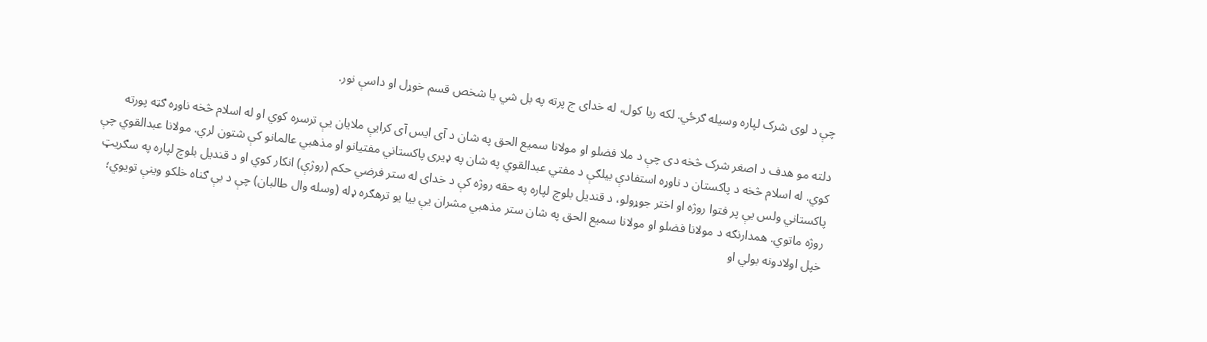چې د لوی شرک لپاره وسيله ګرځي. لکه ريا کول، له خدای ج پرته په بل شي يا شخص قسم خوړل او داسې نور.

دلته مو هدف د اصغر شرک څخه دی چې د ملا فضلو او مولانا سميع الحق په شان د آی ايس آی کرايې ملايان يې ترسره کوي او له اسلام څخه ناوړه ګټه پورته کوي. له اسلام څخه د پاکستان د ناوړه استفادې بيلګې د مفتي عبدالقوي په شان په ډيری پاکستاني مفتيانو او مذهبي عالمانو کې شتون لري. مولانا عبدالقوي چې پاکستاني ولس يې پر فتوا روژه او اختر جوړولو، د قنديل بلوچ لپاره په حقه روژه کې د خدای له ستر فرضي حکم (روژې) انکار کوي او د قنديل بلوچ لپاره په سګريټ روژه ماتوي. همدارنګه د مولانا فضلو او مولانا سميع الحق په شان ستر مذهبي مشران يې بيا يو ترهګره ډله (وسله وال طالبان) چې د بې ګناه خلکو وينې تويوي؛ خپل اولادونه بولي او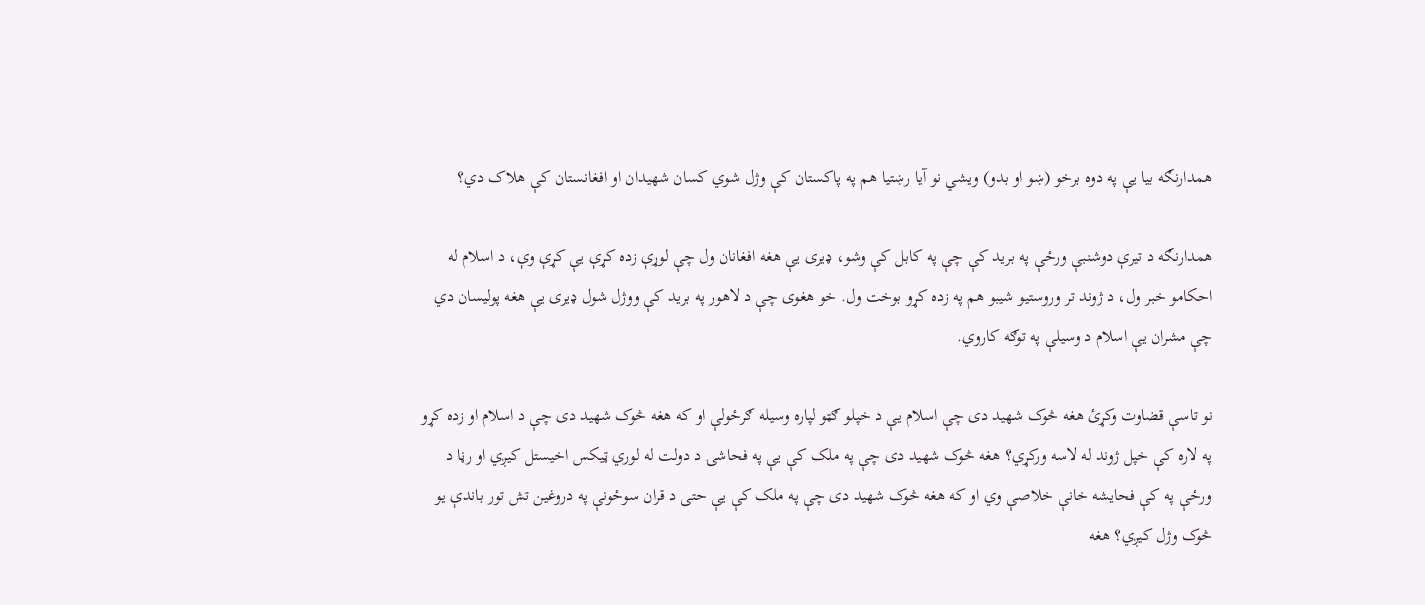همدارنګه بيا يې په دوه برخو (ښو او بدو) ويشي نو آيا رښتيا هم په پاکستان کې وژل شوي کسان شهيدان او افغانستان کې هلاک دي؟

همدارنګه د تيرې دوشنبې ورځې په بريد کې چې په کابل کې وشو، ډيری يې هغه افغانان ول چې لوړې زده کړې يې کړې وې، د اسلام له احکامو خبر ول، د ژوند تر وروستيو شيبو هم په زده کړو بوخت ول. خو هغوی چې د لاهور په بريد کې ووژل شول ډيری يې هغه پوليسان دي چې مشران يې اسلام د وسيلې په توګه کاروي.

نو تاسې قضاوت وکړئ هغه څوک شهيد دی چې اسلام يې د خپلو ګټو لپاره وسيله ګرځولې او که هغه څوک شهيد دی چې د اسلام او زده کړو په لاره کې خپل ژوند له لاسه ورکړي؟ هغه څوک شهيد دی چې په ملک کې يې په فحاشۍ د دولت له لوري ټيکس اخيستل کيږي او رڼا د ورځې په کې فحايشه خانې خلاصې وي او که هغه څوک شهيد دی چې په ملک کې يې حتی د قران سوځونې په دروغين تش تور باندې يو څوک وژل کيږي؟ هغه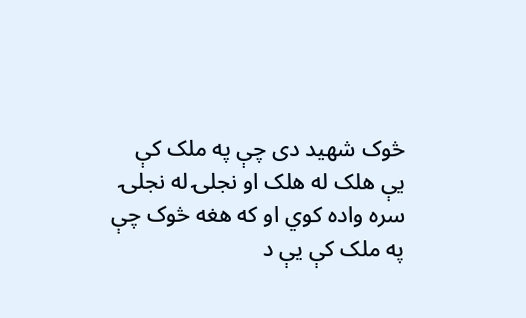څوک شهيد دی چې په ملک کې يې هلک له هلک او نجلۍ له نجلۍ سره واده کوي او که هغه څوک چې په ملک کې يې د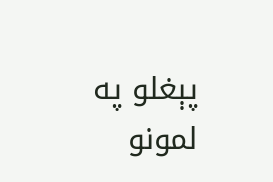پېغلو په لمونو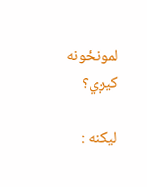لمونځونه کيږي؟

لیکنه :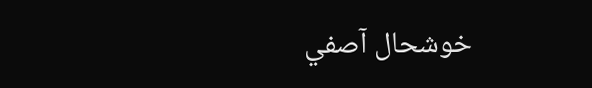خوشحال آصفي